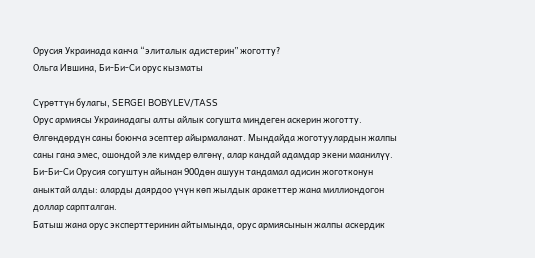Орусия Украинада канча “элиталык адистерин” жоготту?
Ольга Ившина, Би-Би-Си орус кызматы

Сүрөттүн булагы, SERGEI BOBYLEV/TASS
Орус армиясы Украинадагы алты айлык согушта миңдеген аскерин жоготту. Өлгөндөрдүн саны боюнча эсептер айырмаланат. Мындайда жоготуулардын жалпы саны гана эмес, ошондой эле кимдер өлгөнү, алар кандай адамдар экени маанилүү. Би-Би-Си Орусия согуштун айынан 900дөн ашуун тандамал адисин жоготконун аныктай алды: аларды даярдоо үчүн көп жылдык аракеттер жана миллиондогон доллар сарпталган.
Батыш жана орус эксперттеринин айтымында, орус армиясынын жалпы аскердик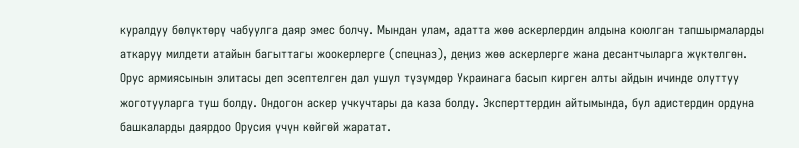куралдуу бөлүктөрү чабуулга даяр эмес болчу. Мындан улам, адатта жөө аскерлердин алдына коюлган тапшырмаларды аткаруу милдети атайын багыттагы жоокерлерге (спецназ), деңиз жөө аскерлерге жана десантчыларга жүктөлгөн.
Орус армиясынын элитасы деп эсептелген дал ушул түзүмдөр Украинага басып кирген алты айдын ичинде олуттуу жоготууларга туш болду. Ондогон аскер учкучтары да каза болду. Эксперттердин айтымында, бул адистердин ордуна башкаларды даярдоо Орусия үчүн көйгөй жаратат.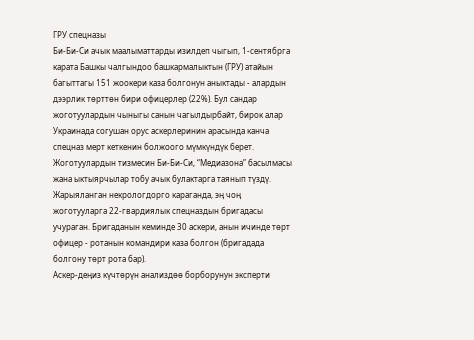ГРУ спецназы
Би-Би-Си ачык маалыматтарды изилдеп чыгып, 1-сентябрга карата Башкы чалгындоо башкармалыктын (ГРУ) атайын багыттагы 151 жоокери каза болгонун аныктады - алардын дээрлик төрттөн бири офицерлер (22%). Бул сандар жоготуулардын чыныгы санын чагылдырбайт, бирок алар Украинада согушан орус аскерлеринин арасында канча спецназ мерт кеткенин болжоого мүмкүндүк берет.
Жоготуулардын тизмесин Би-Би-Си, “Медиазона” басылмасы жана ыктыярчылар тобу ачык булактарга таянып түздү.
Жарыяланган некрологдорго караганда, эң чоң жоготууларга 22-гвардиялык спецназдын бригадасы учураган. Бригаданын кеминде 30 аскери, анын ичинде төрт офицер - ротанын командири каза болгон (бригадада болгону төрт рота бар).
Аскер-деңиз күчтөрүн анализдөө борборунун эксперти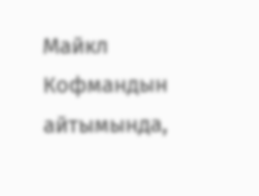Майкл Кофмандын айтымында,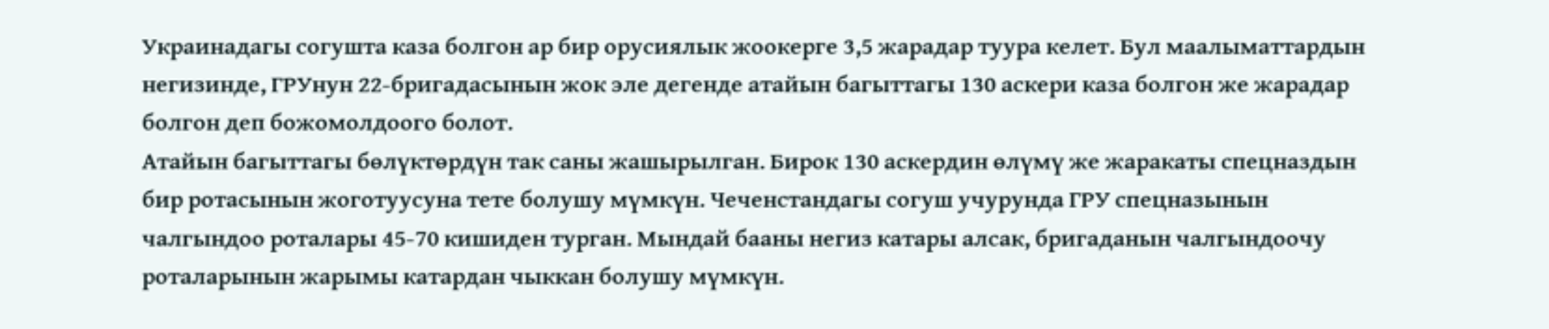Украинадагы согушта каза болгон ар бир орусиялык жоокерге 3,5 жарадар туура келет. Бул маалыматтардын негизинде, ГРУнун 22-бригадасынын жок эле дегенде атайын багыттагы 130 аскери каза болгон же жарадар болгон деп божомолдоого болот.
Атайын багыттагы бөлүктөрдүн так саны жашырылган. Бирок 130 аскердин өлүмү же жаракаты спецназдын бир ротасынын жоготуусуна тете болушу мүмкүн. Чеченстандагы согуш учурунда ГРУ спецназынын чалгындоо роталары 45-70 кишиден турган. Мындай бааны негиз катары алсак, бригаданын чалгындоочу роталарынын жарымы катардан чыккан болушу мүмкүн.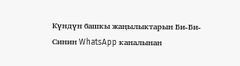Күндүн башкы жаңылыктарын Би-Би-Синин WhatsApp каналынан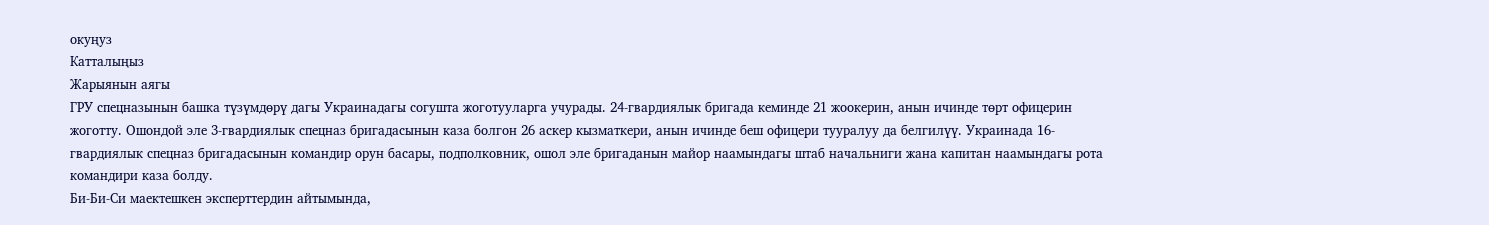окуңуз
Катталыңыз
Жарыянын аягы
ГРУ спецназынын башка түзүмдөрү дагы Украинадагы согушта жоготууларга учурады. 24-гвардиялык бригада кеминде 21 жоокерин, анын ичинде төрт офицерин жоготту. Ошондой эле 3-гвардиялык спецназ бригадасынын каза болгон 26 аскер кызматкери, анын ичинде беш офицери тууралуу да белгилүү. Украинада 16-гвардиялык спецназ бригадасынын командир орун басары, подполковник, ошол эле бригаданын майор наамындагы штаб начальниги жана капитан наамындагы рота командири каза болду.
Би-Би-Си маектешкен эксперттердин айтымында,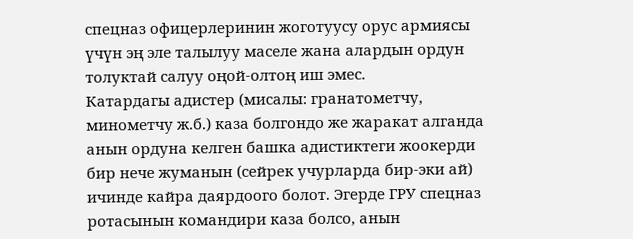спецназ офицерлеринин жоготуусу орус армиясы үчүн эң эле талылуу маселе жана алардын ордун толуктай салуу оңой-олтоң иш эмес.
Катардагы адистер (мисалы: гранатометчу, минометчу ж.б.) каза болгондо же жаракат алганда анын ордуна келген башка адистиктеги жоокерди бир нече жуманын (сейрек учурларда бир-эки ай) ичинде кайра даярдоого болот. Эгерде ГРУ спецназ ротасынын командири каза болсо, анын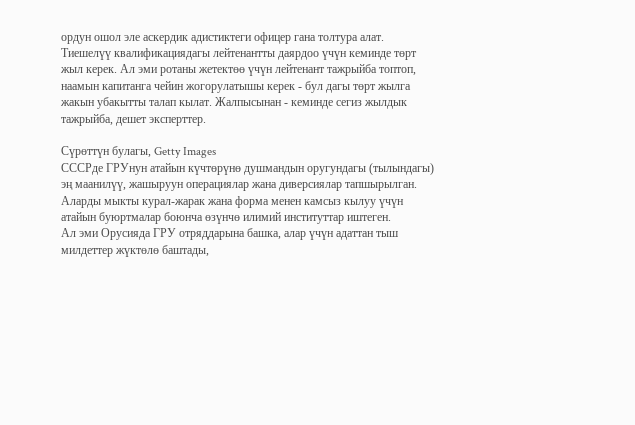ордун ошол эле аскердик адистиктеги офицер гана толтура алат.
Тиешелүү квалификациядагы лейтенантты даярдоо үчүн кеминде төрт жыл керек. Ал эми ротаны жетектөө үчүн лейтенант тажрыйба топтоп, наамын капитанга чейин жогорулатышы керек - бул дагы төрт жылга жакын убакытты талап кылат. Жалпысынан - кеминде сегиз жылдык тажрыйба, дешет эксперттер.

Сүрөттүн булагы, Getty Images
СССРде ГРУнун атайын күчтөрүнө душмандын оругундагы (тылындагы) эң маанилүү, жашыруун операциялар жана диверсиялар тапшырылган. Аларды мыкты курал-жарак жана форма менен камсыз кылуу үчүн атайын буюртмалар боюнча өзүнчө илимий институттар иштеген.
Ал эми Орусияда ГРУ отряддарына башка, алар үчүн адаттан тыш милдеттер жүктөлө баштады,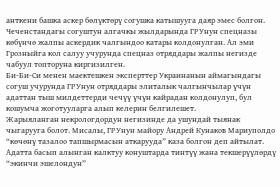анткени башка аскер бөлүктөрү согушка катышууга даяр эмес болгон. Чеченстандагы согуштун алгачкы жылдарында ГРУнун спецназы көбүнчө жалпы аскердик чалгындоо катары колдонулган. Ал эми Грозныйга кол салуу учурунда спецназ отряддары жалпы негизде чабуул топторуна киргизилген.
Би-Би-Си менен маектешкен эксперттер Украинанын аймагындагы согуш учурунда ГРУнун отряддары элиталык чалгынчылар үчүн адаттан тыш милдеттерди чечүү үчүн кайрадан колдонулуп, бул кошумча жоготууларга алып келерин белгилешет.
Жарыяланган некрологдордун негизинде да ушундай тыянак чыгарууга болот. Мисалы, ГРУнун майору Андрей Кунаков Мариуполдо “көчөнү тазалоо тапшырмасын аткарууда” каза болгон деп айтылат. Адатта басып алынган калктуу конуштарда тинтүү жана текшерүүлөрдү “экинчи эшелондун”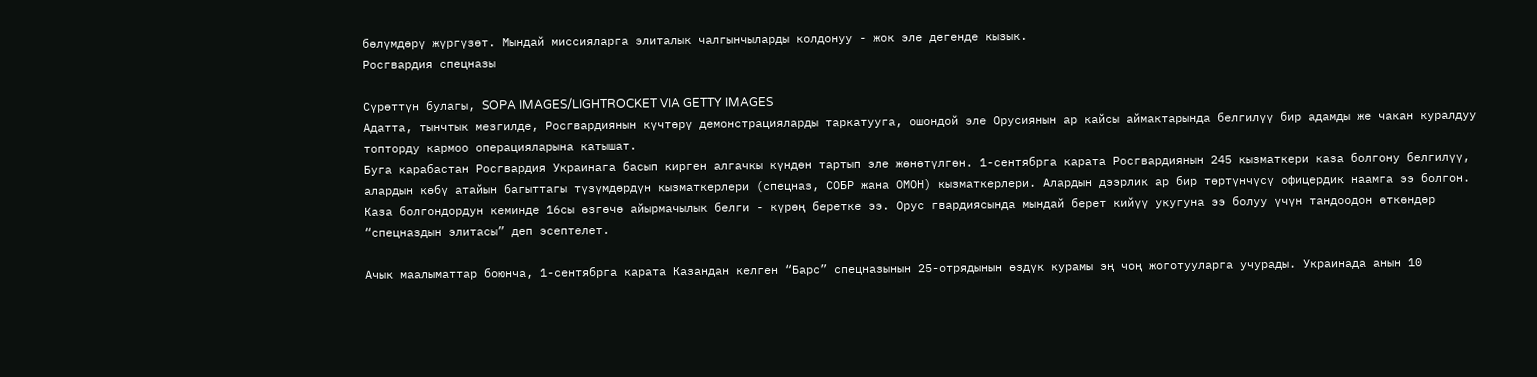бөлүмдөрү жүргүзөт. Мындай миссияларга элиталык чалгынчыларды колдонуу - жок эле дегенде кызык.
Росгвардия спецназы

Сүрөттүн булагы, SOPA IMAGES/LIGHTROCKET VIA GETTY IMAGES
Адатта, тынчтык мезгилде, Росгвардиянын күчтөрү демонстрацияларды таркатууга, ошондой эле Орусиянын ар кайсы аймактарында белгилүү бир адамды же чакан куралдуу топторду кармоо операцияларына катышат.
Буга карабастан Росгвардия Украинага басып кирген алгачкы күндөн тартып эле жөнөтүлгөн. 1-сентябрга карата Росгвардиянын 245 кызматкери каза болгону белгилүү, алардын көбү атайын багыттагы түзүмдөрдүн кызматкерлери (спецназ, СОБР жана ОМОН) кызматкерлери. Алардын дээрлик ар бир төртүнчүсү офицердик наамга ээ болгон.
Каза болгондордун кеминде 16сы өзгөчө айырмачылык белги - күрөң беретке ээ. Орус гвардиясында мындай берет кийүү укугуна ээ болуу үчүн тандоодон өткөндөр “спецназдын элитасы” деп эсептелет.

Ачык маалыматтар боюнча, 1-сентябрга карата Казандан келген “Барс” спецназынын 25-отрядынын өздүк курамы эң чоң жоготууларга учурады. Украинада анын 10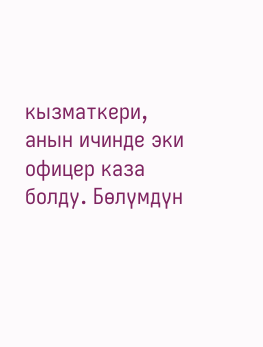кызматкери, анын ичинде эки офицер каза болду. Бөлүмдүн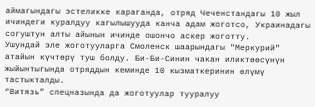аймагындагы эстеликке караганда, отряд Чеченстандагы 10 жыл ичиндеги куралдуу кагылышууда канча адам жоготсо, Украинадагы согуштун алты айынын ичинде ошончо аскер жоготту.
Ушундай эле жоготууларга Смоленск шаарындагы "Меркурий" атайын күчтөрү туш болду. Би-Би-Синин чакан иликтөөсүнүн жыйынтыгында отряддын кеминде 10 кызматкеринин өлүмү тастыкталды.
“Витязь” спецназында да жоготуулар тууралуу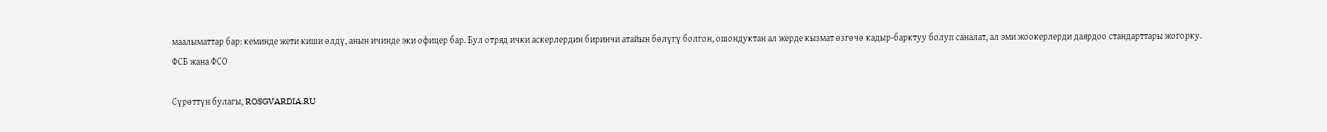маалыматтар бар: кеминде жети киши өлдү, анын ичинде эки офицер бар. Бул отряд ички аскерлердин биринчи атайын бөлүгү болгон, ошондуктан ал жерде кызмат өзгөчө кадыр-барктуу болуп саналат, ал эми жоокерлерди даярдоо стандарттары жогорку.
ФСБ жана ФСО

Сүрөттүн булагы, ROSGVARDIA.RU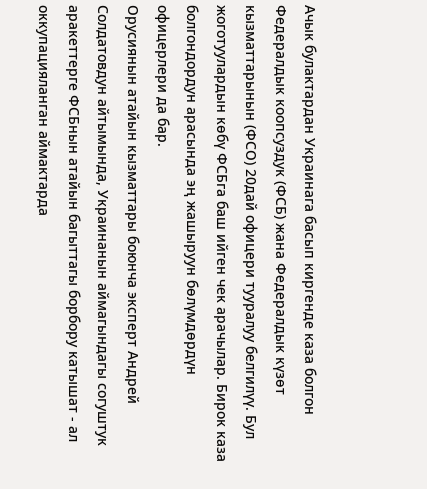Ачык булактардан Украинага басып киргенде каза болгон Федералдык коопсуздук (ФСБ) жана Федералдык күзөт кызматтарынын (ФСО) 20дай офицери тууралуу белгилүү. Бул жоготуулардын көбү ФСБга баш ийген чек арачылар. Бирок каза болгондордун арасында эң жашыруун бөлүмдөрдүн офицерлери да бар.
Орусиянын атайын кызматтары боюнча эксперт Андрей Солдатовдун айтымында, Украинанын аймагындагы согуштук аракеттерге ФСБнын атайын багыттагы борбору катышат - ал оккупацияланган аймактарда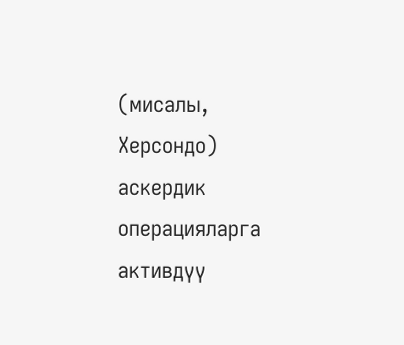(мисалы, Херсондо) аскердик операцияларга активдүү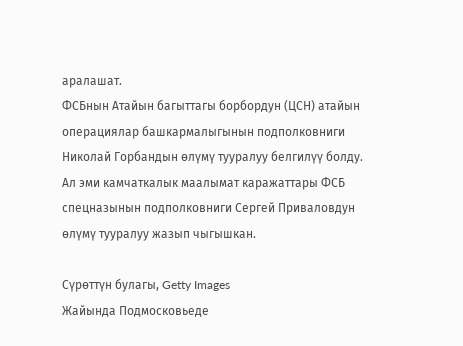аралашат.
ФСБнын Атайын багыттагы борбордун (ЦСН) атайын операциялар башкармалыгынын подполковниги Николай Горбандын өлүмү тууралуу белгилүү болду. Ал эми камчаткалык маалымат каражаттары ФСБ спецназынын подполковниги Сергей Приваловдун өлүмү тууралуу жазып чыгышкан.

Сүрөттүн булагы, Getty Images
Жайында Подмосковьеде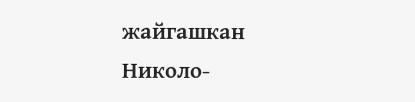жайгашкан Николо-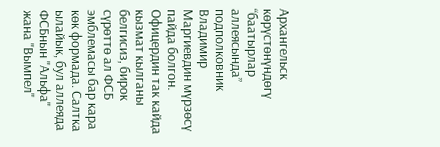Архангельск көрүстөнүндөгү “баатырлар аллеясында” подполковник Владимир Маргиевдин мүрзөсү пайда болгон. Офицердин так кайда кызмат кылганы белгисиз, бирок сүрөттө ал ФСБ эмблемасы бар кара көк формада. Салтка ылайык, бул аллеяда ФСБнын "Альфа" жана "Вымпел"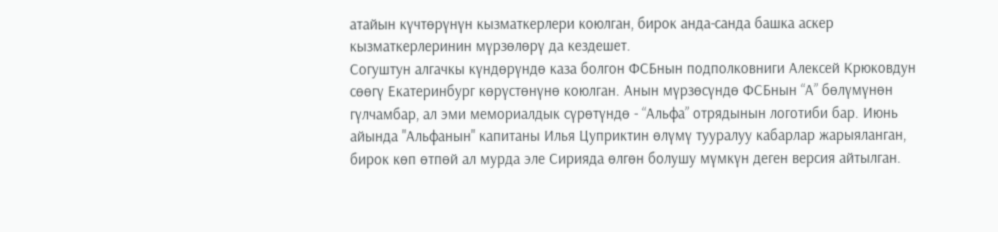атайын күчтөрүнүн кызматкерлери коюлган, бирок анда-санда башка аскер кызматкерлеринин мүрзөлөрү да кездешет.
Согуштун алгачкы күндөрүндө каза болгон ФСБнын подполковниги Алексей Крюковдун сөөгү Екатеринбург көрүстөнүнө коюлган. Анын мүрзөсүндө ФСБнын “А” бөлүмүнөн гүлчамбар, ал эми мемориалдык сүрөтүндө - “Альфа” отрядынын логотиби бар. Июнь айында "Альфанын" капитаны Илья Цуприктин өлүмү тууралуу кабарлар жарыяланган, бирок көп өтпөй ал мурда эле Сирияда өлгөн болушу мүмкүн деген версия айтылган.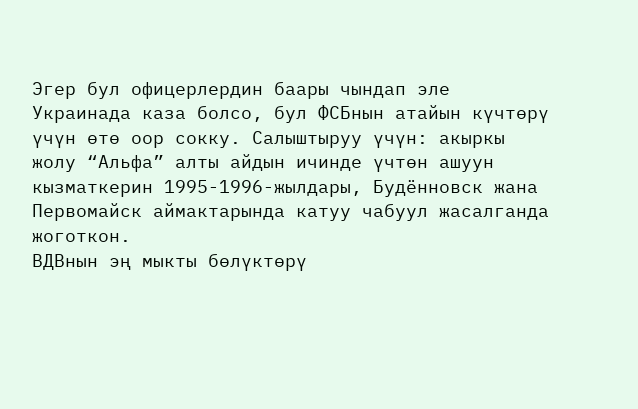Эгер бул офицерлердин баары чындап эле Украинада каза болсо, бул ФСБнын атайын күчтөрү үчүн өтө оор сокку. Салыштыруу үчүн: акыркы жолу “Альфа” алты айдын ичинде үчтөн ашуун кызматкерин 1995-1996-жылдары, Будённовск жана Первомайск аймактарында катуу чабуул жасалганда жоготкон.
ВДВнын эң мыкты бөлүктөрү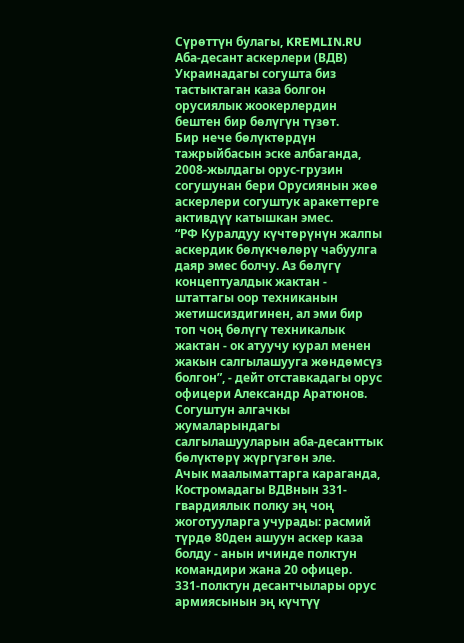Сүрөттүн булагы, KREMLIN.RU
Аба-десант аскерлери (ВДВ) Украинадагы согушта биз тастыктаган каза болгон орусиялык жоокерлердин бештен бир бөлүгүн түзөт.
Бир нече бөлүктөрдүн тажрыйбасын эске албаганда, 2008-жылдагы орус-грузин согушунан бери Орусиянын жөө аскерлери согуштук аракеттерге активдүү катышкан эмес.
“РФ Куралдуу күчтөрүнүн жалпы аскердик бөлүкчөлөрү чабуулга даяр эмес болчу. Аз бөлүгү концептуалдык жактан - штаттагы оор техниканын жетишсиздигинен, ал эми бир топ чоң бөлүгү техникалык жактан - ок атуучу курал менен жакын салгылашууга жөндөмсүз болгон”, - дейт отставкадагы орус офицери Александр Аратюнов.
Согуштун алгачкы жумаларындагы салгылашууларын аба-десанттык бөлүктөрү жүргүзгөн эле.
Ачык маалыматтарга караганда, Костромадагы ВДВнын 331-гвардиялык полку эң чоң жоготууларга учурады: расмий түрдө 80ден ашуун аскер каза болду - анын ичинде полктун командири жана 20 офицер.
331-полктун десантчылары орус армиясынын эң күчтүү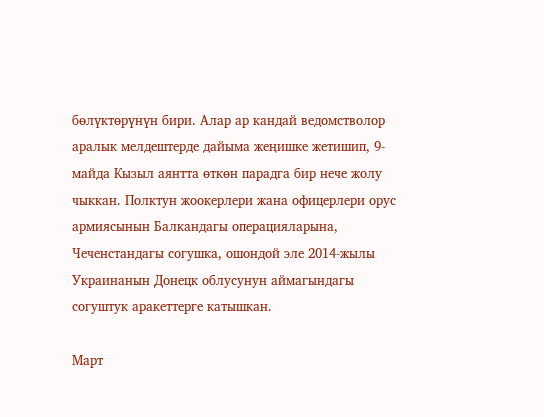бөлүктөрүнүн бири. Алар ар кандай ведомстволор аралык мелдештерде дайыма жеңишке жетишип, 9-майда Кызыл аянтта өткөн парадга бир нече жолу чыккан. Полктун жоокерлери жана офицерлери орус армиясынын Балкандагы операцияларына, Чеченстандагы согушка, ошондой эле 2014-жылы Украинанын Донецк облусунун аймагындагы согуштук аракеттерге катышкан.

Март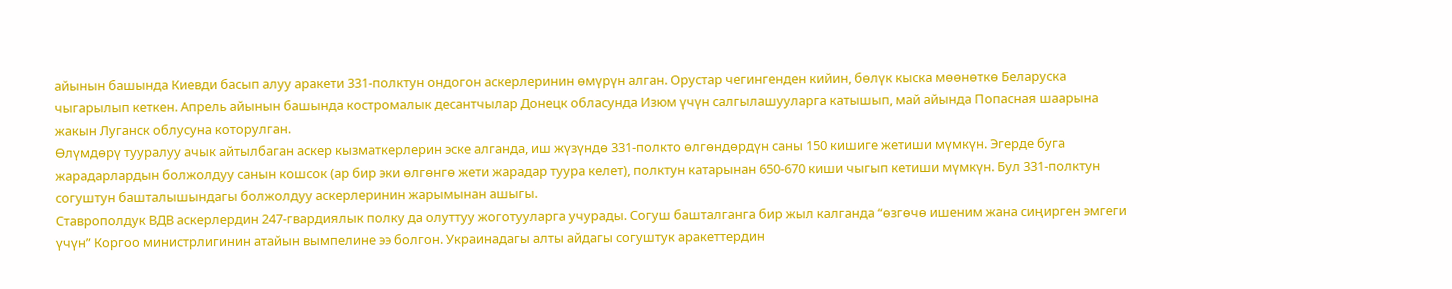айынын башында Киевди басып алуу аракети 331-полктун ондогон аскерлеринин өмүрүн алган. Орустар чегингенден кийин, бөлүк кыска мөөнөткө Беларуска чыгарылып кеткен. Апрель айынын башында костромалык десантчылар Донецк обласунда Изюм үчүн салгылашууларга катышып, май айында Попасная шаарына жакын Луганск облусуна которулган.
Өлүмдөрү тууралуу ачык айтылбаган аскер кызматкерлерин эске алганда, иш жүзүндө 331-полкто өлгөндөрдүн саны 150 кишиге жетиши мүмкүн. Эгерде буга жарадарлардын болжолдуу санын кошсок (ар бир эки өлгөнгө жети жарадар туура келет), полктун катарынан 650-670 киши чыгып кетиши мүмкүн. Бул 331-полктун согуштун башталышындагы болжолдуу аскерлеринин жарымынан ашыгы.
Ставрополдук ВДВ аскерлердин 247-гвардиялык полку да олуттуу жоготууларга учурады. Согуш башталганга бир жыл калганда “өзгөчө ишеним жана сиңирген эмгеги үчүн” Коргоо министрлигинин атайын вымпелине ээ болгон. Украинадагы алты айдагы согуштук аракеттердин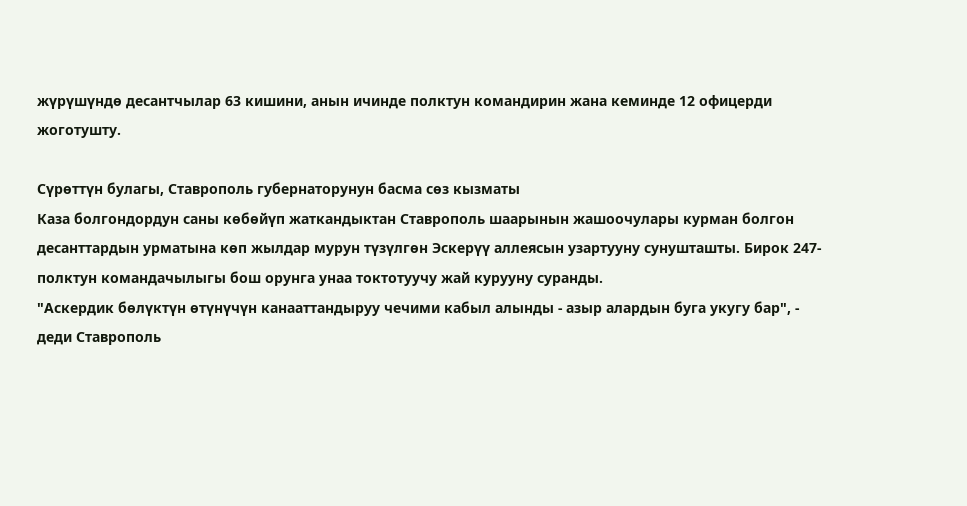жүрүшүндө десантчылар 63 кишини, анын ичинде полктун командирин жана кеминде 12 офицерди жоготушту.

Сүрөттүн булагы, Ставрополь губернаторунун басма сөз кызматы
Каза болгондордун саны көбөйүп жаткандыктан Ставрополь шаарынын жашоочулары курман болгон десанттардын урматына көп жылдар мурун түзүлгөн Эскерүү аллеясын узартууну сунушташты. Бирок 247-полктун командачылыгы бош орунга унаа токтотуучу жай курууну суранды.
"Аскердик бөлүктүн өтүнүчүн канааттандыруу чечими кабыл алынды - азыр алардын буга укугу бар", - деди Ставрополь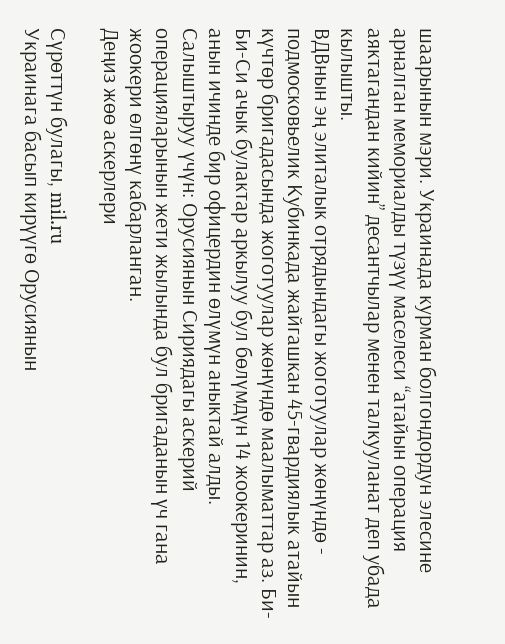шаарынын мэри. Украинада курман болгондордун элесине арналган мемориалды түзүү маселеси “атайын операция аяктагандан кийин” десантчылар менен талкууланат деп убада кылышты.
ВДВнын эң элиталык отрядындагы жоготуулар жөнүндө - подмосковьелик Кубинкада жайгашкан 45-гвардиялык атайын күчтөр бригадасында жоготуулар жөнүндө маалыматтар аз. Би-Би-Си ачык булактар аркылуу бул бөлүмдүн 14 жоокеринин, анын ичинде бир офицердин өлүмүн аныктай алды. Салыштыруу үчүн: Орусиянын Сириядагы аскерий операцияларынын жети жылында бул бригаданын үч гана жоокери өлгөнү кабарланган.
Деңиз жөө аскерлери

Сүрөттүн булагы, mil.ru
Украинага басып кирүүгө Орусиянын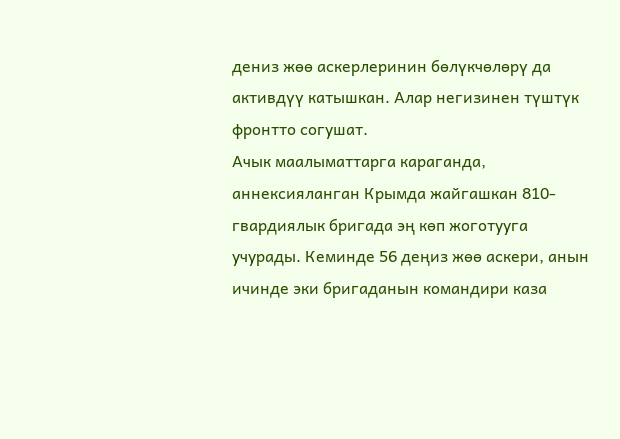дениз жөө аскерлеринин бөлүкчөлөрү да активдүү катышкан. Алар негизинен түштүк фронтто согушат.
Ачык маалыматтарга караганда, аннексияланган Крымда жайгашкан 810-гвардиялык бригада эң көп жоготууга учурады. Кеминде 56 деңиз жөө аскери, анын ичинде эки бригаданын командири каза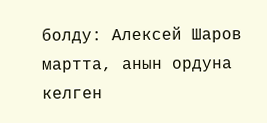болду: Алексей Шаров мартта, анын ордуна келген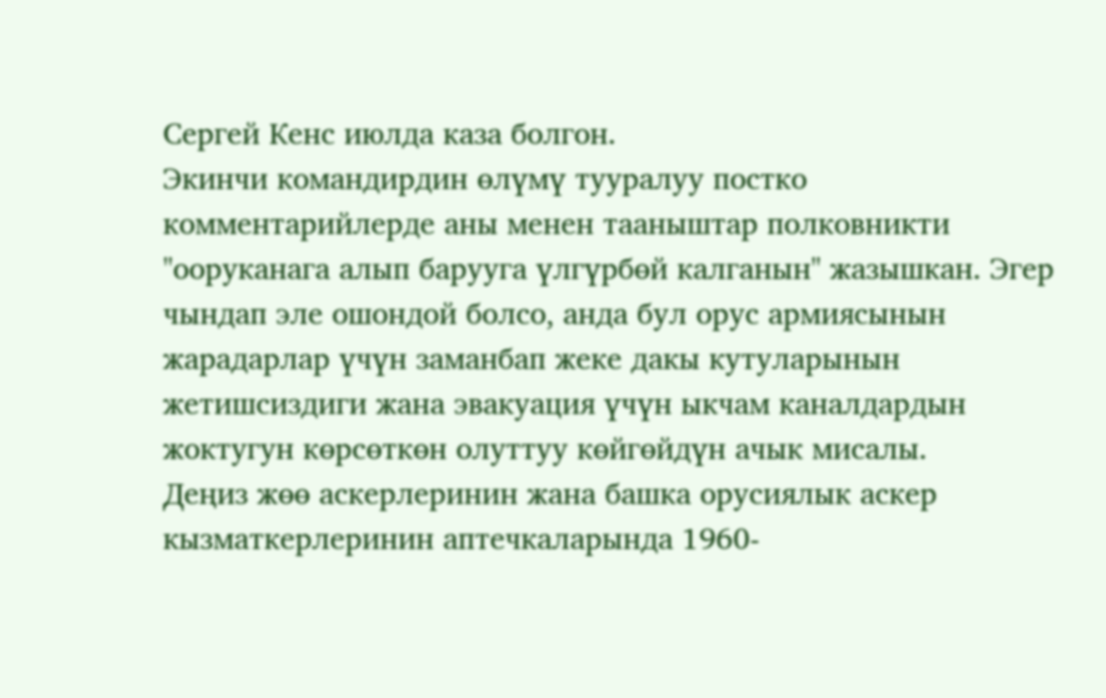Сергей Кенс июлда каза болгон.
Экинчи командирдин өлүмү тууралуу постко комментарийлерде аны менен тааныштар полковникти "ооруканага алып барууга үлгүрбөй калганын" жазышкан. Эгер чындап эле ошондой болсо, анда бул орус армиясынын жарадарлар үчүн заманбап жеке дакы кутуларынын жетишсиздиги жана эвакуация үчүн ыкчам каналдардын жоктугун көрсөткөн олуттуу көйгөйдүн ачык мисалы.
Деңиз жөө аскерлеринин жана башка орусиялык аскер кызматкерлеринин аптечкаларында 1960-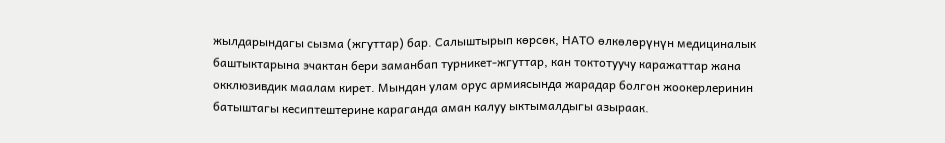жылдарындагы сызма (жгуттар) бар. Салыштырып көрсөк, НАТО өлкөлөрүнүн медициналык баштыктарына эчактан бери заманбап турникет-жгуттар, кан токтотуучу каражаттар жана окклюзивдик маалам кирет. Мындан улам орус армиясында жарадар болгон жоокерлеринин батыштагы кесиптештерине караганда аман калуу ыктымалдыгы азыраак.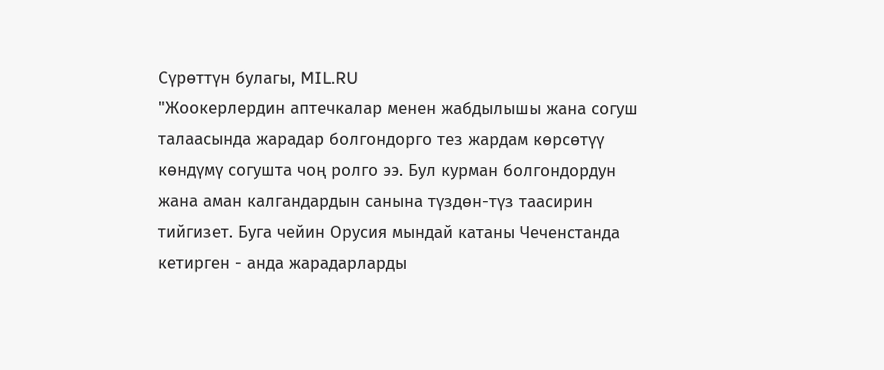Сүрөттүн булагы, MIL.RU
"Жоокерлердин аптечкалар менен жабдылышы жана согуш талаасында жарадар болгондорго тез жардам көрсөтүү көндүмү согушта чоң ролго ээ. Бул курман болгондордун жана аман калгандардын санына түздөн-түз таасирин тийгизет. Буга чейин Орусия мындай катаны Чеченстанда кетирген - анда жарадарларды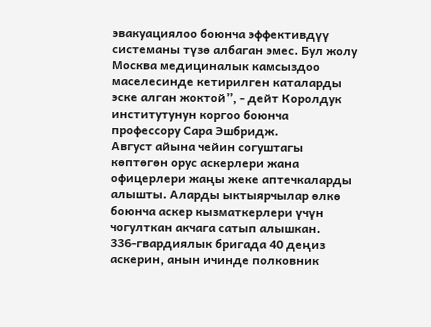эвакуациялоо боюнча эффективдүү системаны түзө албаган эмес. Бул жолу Москва медициналык камсыздоо маселесинде кетирилген каталарды эске алган жоктой”, - дейт Королдук институтунун коргоо боюнча профессору Сара Эшбридж.
Август айына чейин согуштагы көптөгөн орус аскерлери жана офицерлери жаңы жеке аптечкаларды алышты. Аларды ыктыярчылар өлкө боюнча аскер кызматкерлери үчүн чогулткан акчага сатып алышкан.
336-гвардиялык бригада 40 деңиз аскерин, анын ичинде полковник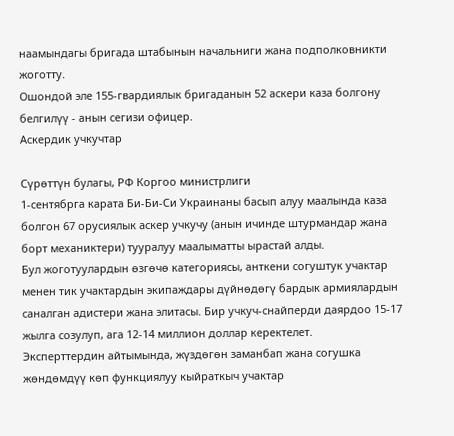наамындагы бригада штабынын начальниги жана подполковникти жоготту.
Ошондой эле 155-гвардиялык бригаданын 52 аскери каза болгону белгилүү - анын сегизи офицер.
Аскердик учкучтар

Сүрөттүн булагы, РФ Коргоо министрлиги
1-сентябрга карата Би-Би-Си Украинаны басып алуу маалында каза болгон 67 орусиялык аскер учкучу (анын ичинде штурмандар жана борт механиктери) тууралуу маалыматты ырастай алды.
Бул жоготуулардын өзгөчө категориясы, анткени согуштук учактар менен тик учактардын экипаждары дүйнөдөгү бардык армиялардын саналган адистери жана элитасы. Бир учкуч-снайперди даярдоо 15-17 жылга созулуп, ага 12-14 миллион доллар керектелет.
Эксперттердин айтымында, жүздөгөн заманбап жана согушка жөндөмдүү көп функциялуу кыйраткыч учактар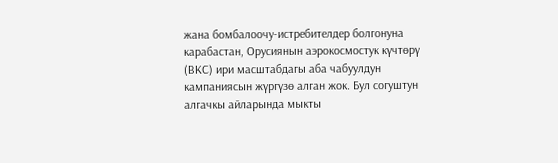жана бомбалоочу-истребителдер болгонуна карабастан, Орусиянын аэрокосмостук күчтөрү (ВКС) ири масштабдагы аба чабуулдун кампаниясын жүргүзө алган жок. Бул согуштун алгачкы айларында мыкты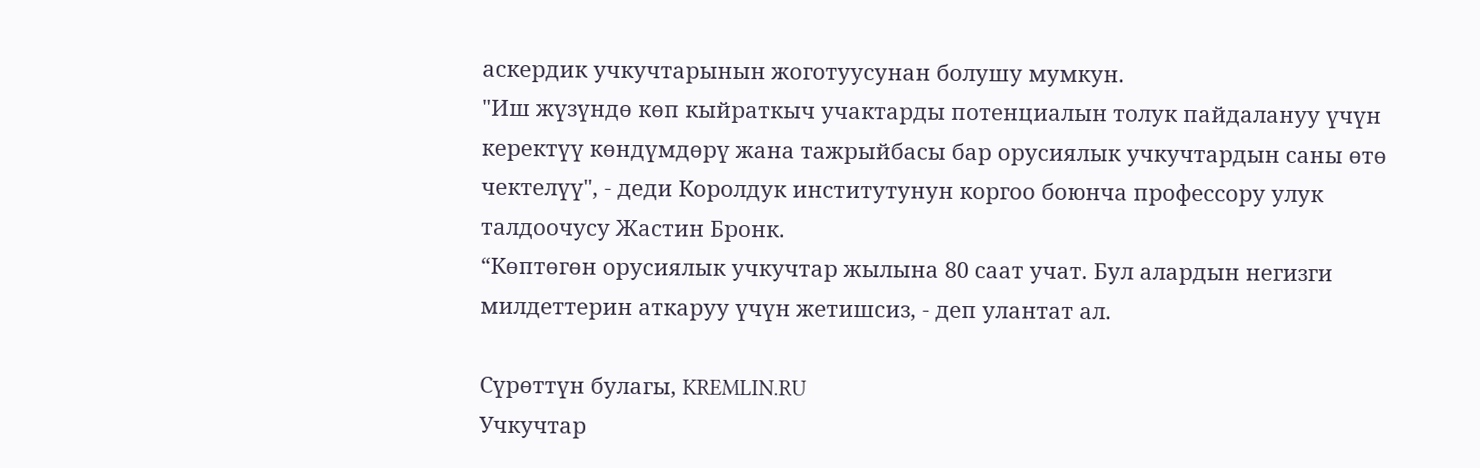аскердик учкучтарынын жоготуусунан болушу мумкун.
"Иш жүзүндө көп кыйраткыч учактарды потенциалын толук пайдалануу үчүн керектүү көндүмдөрү жана тажрыйбасы бар орусиялык учкучтардын саны өтө чектелүү", - деди Королдук институтунун коргоо боюнча профессору улук талдоочусу Жастин Бронк.
“Көптөгөн орусиялык учкучтар жылына 80 саат учат. Бул алардын негизги милдеттерин аткаруу үчүн жетишсиз, - деп улантат ал.

Сүрөттүн булагы, KREMLIN.RU
Учкучтар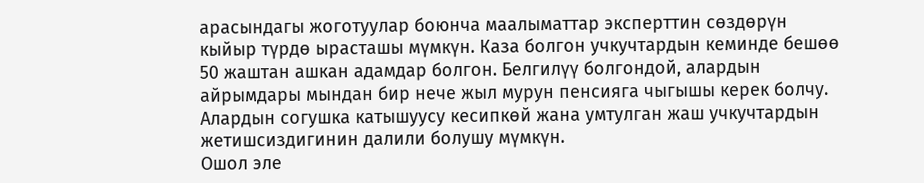арасындагы жоготуулар боюнча маалыматтар эксперттин сөздөрүн кыйыр түрдө ырасташы мүмкүн. Каза болгон учкучтардын кеминде бешөө 50 жаштан ашкан адамдар болгон. Белгилүү болгондой, алардын айрымдары мындан бир нече жыл мурун пенсияга чыгышы керек болчу. Алардын согушка катышуусу кесипкөй жана умтулган жаш учкучтардын жетишсиздигинин далили болушу мүмкүн.
Ошол эле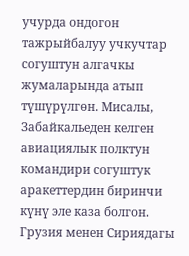учурда ондогон тажрыйбалуу учкучтар согуштун алгачкы жумаларында атып түшүрүлгөн. Мисалы, Забайкальеден келген авиациялык полктун командири согуштук аракеттердин биринчи күнү эле каза болгон. Грузия менен Сириядагы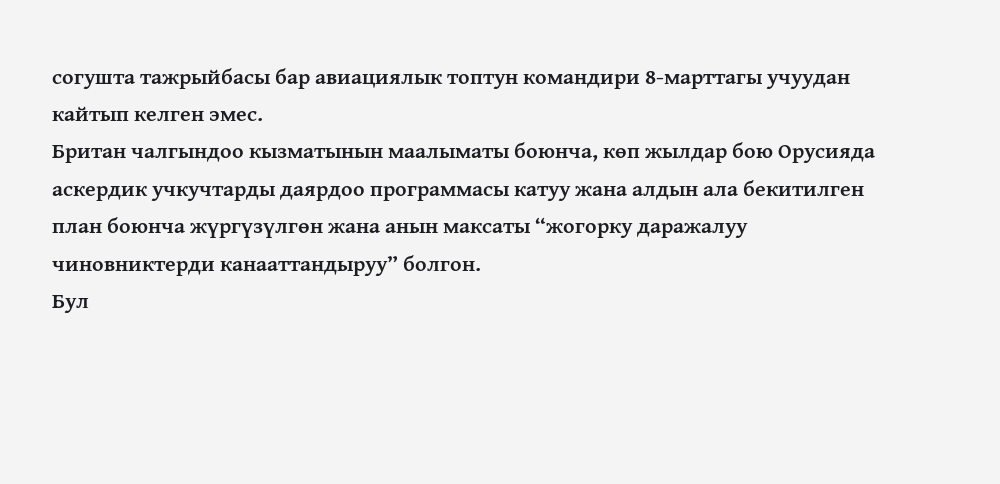согушта тажрыйбасы бар авиациялык топтун командири 8-марттагы учуудан кайтып келген эмес.
Британ чалгындоо кызматынын маалыматы боюнча, көп жылдар бою Орусияда аскердик учкучтарды даярдоо программасы катуу жана алдын ала бекитилген план боюнча жүргүзүлгөн жана анын максаты “жогорку даражалуу чиновниктерди канааттандыруу” болгон.
Бул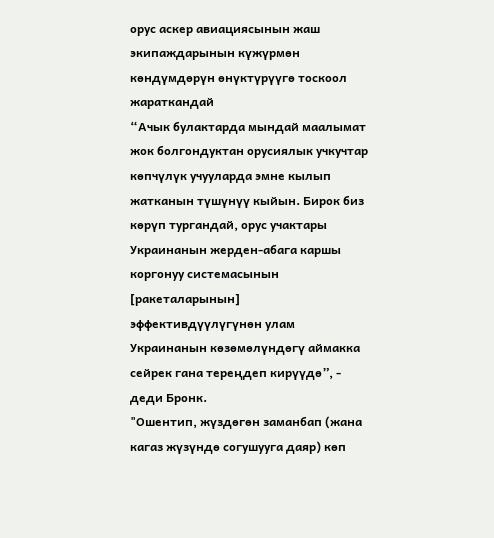орус аскер авиациясынын жаш экипаждарынын күжүрмөн көндүмдөрүн өнүктүрүүгө тоскоол жараткандай
“Ачык булактарда мындай маалымат жок болгондуктан орусиялык учкучтар көпчүлүк учууларда эмне кылып жатканын түшүнүү кыйын. Бирок биз көрүп тургандай, орус учактары Украинанын жерден-абага каршы коргонуу системасынын [ракеталарынын] эффективдүүлүгүнөн улам Украинанын көзөмөлүндөгү аймакка сейрек гана тереңдеп кирүүдө”, - деди Бронк.
"Ошентип, жүздөгөн заманбап (жана кагаз жүзүндө согушууга даяр) көп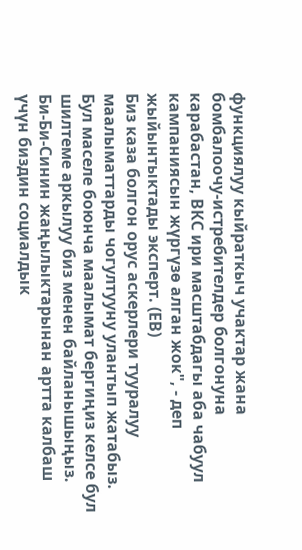функциялуу кыйраткыч учактар жана бомбалоочу-истребителдер болгонуна карабастан, ВКС ири масштабдагы аба чабуул кампаниясын жүргүзө алган жок", - деп жыйынтыктады эксперт. (ЕВ)
Биз каза болгон орус аскерлери тууралуу маалыматтарды чогултууну улантып жатабыз. Бул маселе боюнча маалымат бергиңиз келсе бул шилтеме аркылуу биз менен байланышыңыз.
Би-Би-Синин жаңылыктарынан артта калбаш үчүн биздин социалдык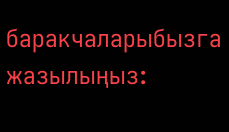баракчаларыбызга жазылыңыз: